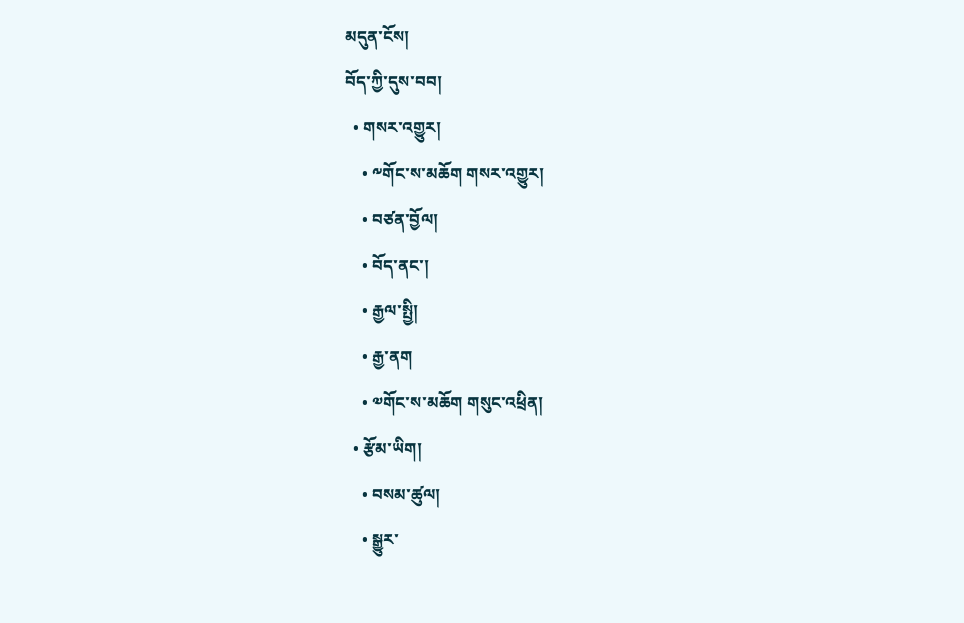མདུན་ངོས།
བོད་ཀྱི་དུས་བབ།
  • གསར་འགྱུར།
    • ༸གོང་ས་མཆོག གསར་འགྱུར།
    • བཙན་བྱོལ།
    • བོད་ནང་།
    • རྒྱལ་སྤྱི།
    • རྒྱ་ནག
    • ༧གོང་ས་མཆོག གསུང་འཕྲིན།
  • རྩོམ་ཡིག།
    • བསམ་ཚུལ།
    • སྒྱུར་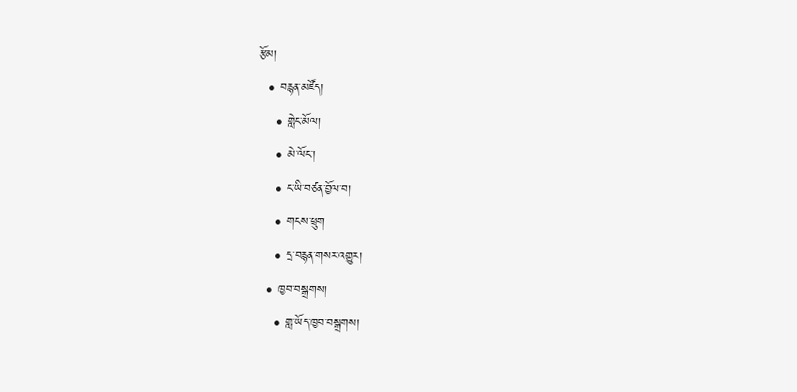རྩོམ།
  • བརྙན་མཛོད།
    • གླེང་མོལ།
    • མེ་ལོང་།
    • ང་ཡི་བཙན་བྱོལ་བ།
    • གངས་ཕྲུག
    • དྲ་བརྙན་གསར་འགྱུར།
  • ཁྱབ་བསྒྲགས།
    • གླ་ཡོད་ཁྱབ་བསྒྲགས།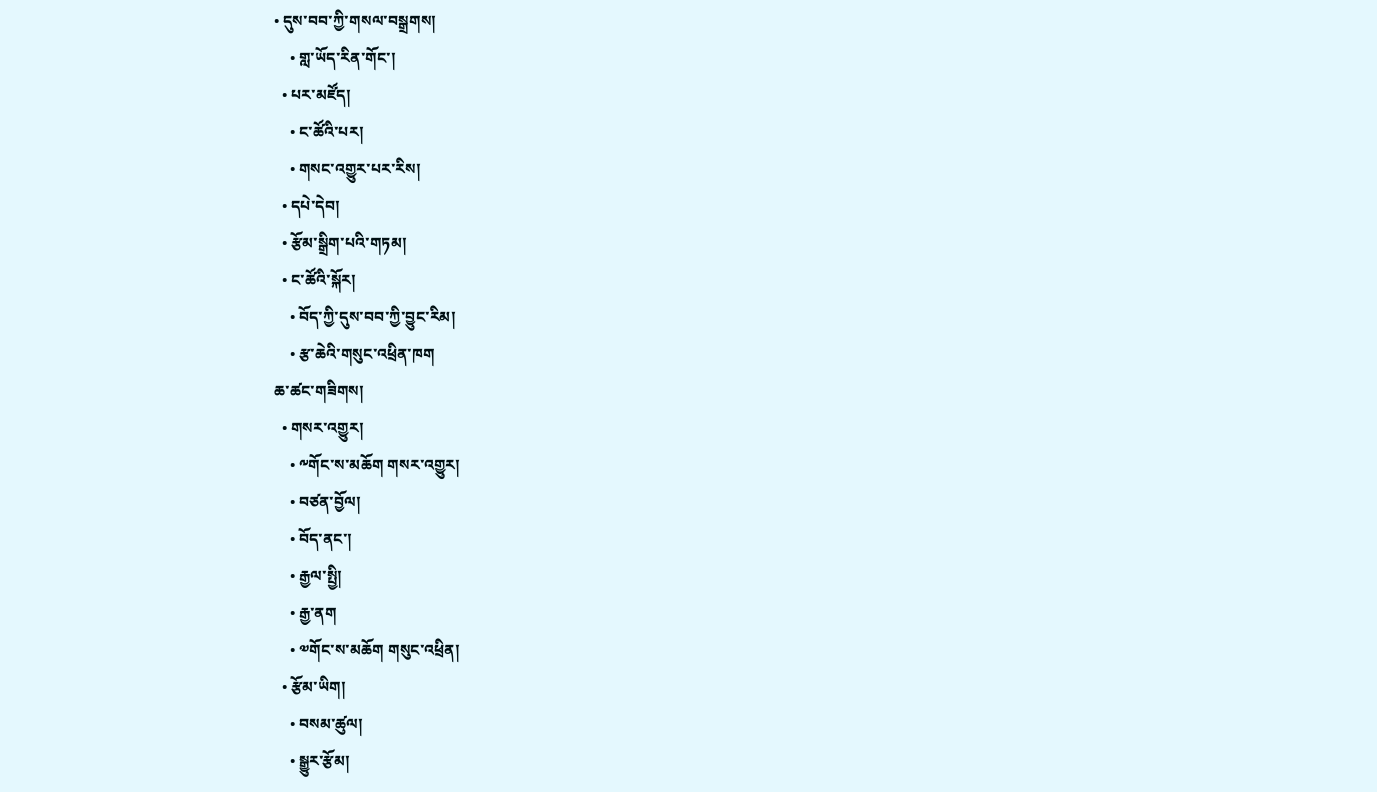• དུས་བབ་ཀྱི་གསལ་བསྒྲགས།
    • གླ་ཡོད་རིན་གོང་།
  • པར་མཛོད།
    • ང་ཚོའི་པར།
    • གསང་འགྱུར་པར་རིས།
  • དཔེ་དེབ།
  • རྩོམ་སྒྲིག་པའི་གཏམ།
  • ང་ཚོའི་སྐོར།
    • བོད་ཀྱི་དུས་བབ་ཀྱི་བྱུང་རིམ།
    • རྩ་ཆེའི་གསུང་འཕྲིན་ཁག
ཆ་ཚང་གཟིགས།
  • གསར་འགྱུར།
    • ༸གོང་ས་མཆོག གསར་འགྱུར།
    • བཙན་བྱོལ།
    • བོད་ནང་།
    • རྒྱལ་སྤྱི།
    • རྒྱ་ནག
    • ༧གོང་ས་མཆོག གསུང་འཕྲིན།
  • རྩོམ་ཡིག།
    • བསམ་ཚུལ།
    • སྒྱུར་རྩོམ།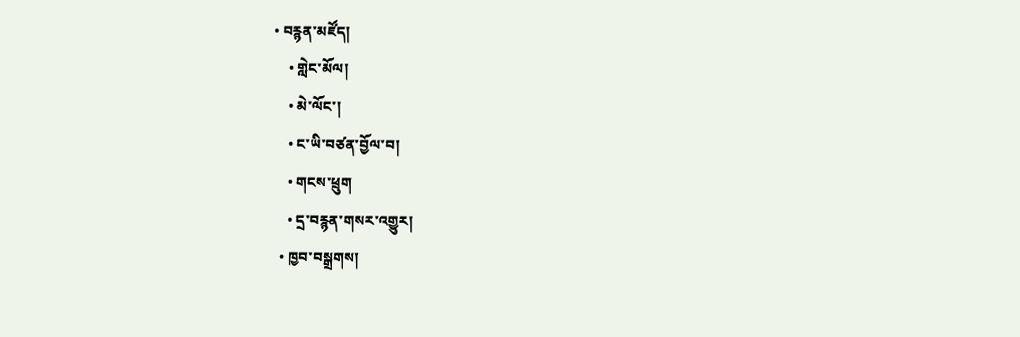• བརྙན་མཛོད།
    • གླེང་མོལ།
    • མེ་ལོང་།
    • ང་ཡི་བཙན་བྱོལ་བ།
    • གངས་ཕྲུག
    • དྲ་བརྙན་གསར་འགྱུར།
  • ཁྱབ་བསྒྲགས།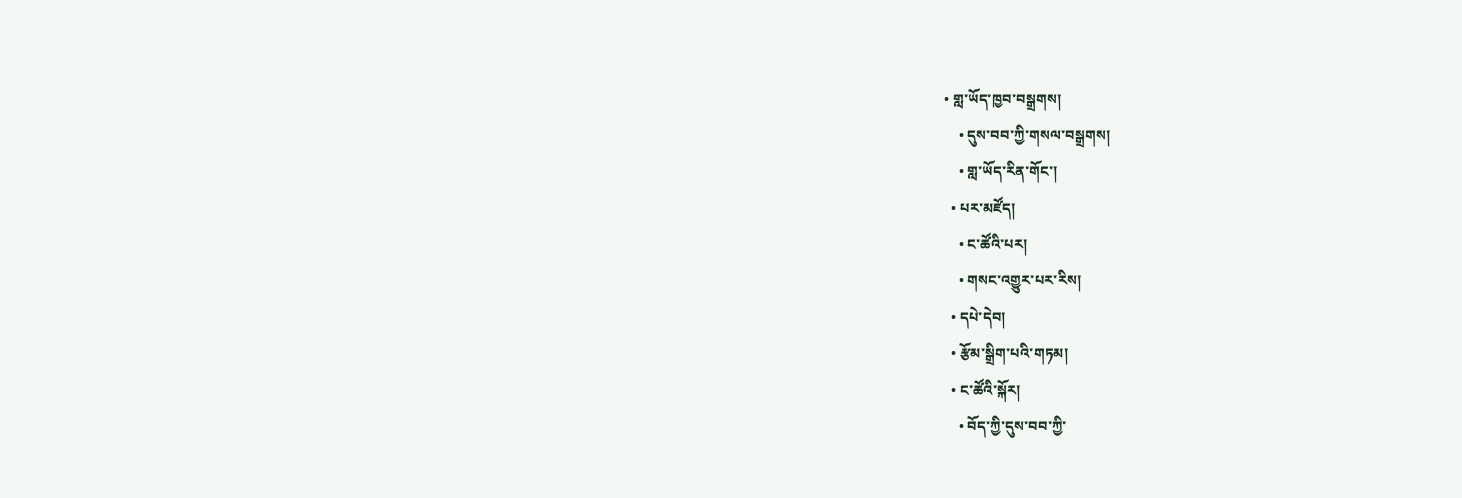• གླ་ཡོད་ཁྱབ་བསྒྲགས།
    • དུས་བབ་ཀྱི་གསལ་བསྒྲགས།
    • གླ་ཡོད་རིན་གོང་།
  • པར་མཛོད།
    • ང་ཚོའི་པར།
    • གསང་འགྱུར་པར་རིས།
  • དཔེ་དེབ།
  • རྩོམ་སྒྲིག་པའི་གཏམ།
  • ང་ཚོའི་སྐོར།
    • བོད་ཀྱི་དུས་བབ་ཀྱི་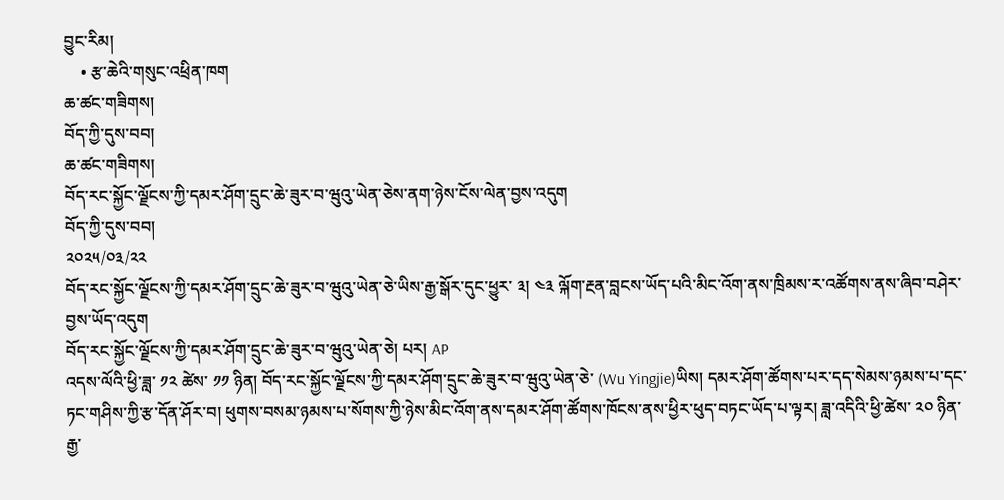བྱུང་རིམ།
    • རྩ་ཆེའི་གསུང་འཕྲིན་ཁག
ཆ་ཚང་གཟིགས།
བོད་ཀྱི་དུས་བབ།
ཆ་ཚང་གཟིགས།
བོད་རང་སྐྱོང་ལྗོངས་ཀྱི་དམར་ཤོག་དྲུང་ཆེ་ཟུར་བ་ཝུའུ་ཡེན་ཅེས་ནག་ཉེས་ངོས་ལེན་བྱས་འདུག
བོད་ཀྱི་དུས་བབ།
༢༠༢༥/༠༣/༢༢
བོད་རང་སྐྱོང་ལྗོངས་ཀྱི་དམར་ཤོག་དྲུང་ཆེ་ཟུར་བ་ཝུའུ་ཡེན་ཅེ་ཡིས་རྒྱ་སྒོར་དུང་ཕྱུར་ ༣། ༤༣ ལྐོག་རྔན་བླངས་ཡོད་པའི་མིང་འོག་ནས་ཁྲིམས་ར་འཚོགས་ནས་ཞིབ་བཤེར་བྱས་ཡོད་འདུག
བོད་རང་སྐྱོང་ལྗོངས་ཀྱི་དམར་ཤོག་དྲུང་ཆེ་ཟུར་བ་ཝུའུ་ཡེན་ཅེ། པར། AP
འདས་ལོའི་ཕྱི་ཟླ་ ༡༢ ཚེས་ ༡༡ ཉིན། བོད་རང་སྐྱོང་ལྗོངས་ཀྱི་དམར་ཤོག་དྲུང་ཆེ་ཟུར་བ་ཝུའུ་ཡེན་ཅེ་ (Wu Yingjie)ཡིས། དམར་ཤོག་ཚོགས་པར་དད་སེམས་ཉམས་པ་དང་ཏང་གཤིས་ཀྱི་རྩ་དོན་ཤོར་བ། ཕུགས་བསམ་ཉམས་པ་སོགས་ཀྱི་ཉེས་མིང་འོག་ནས་དམར་ཤོག་ཚོགས་ཁོངས་ནས་ཕྱིར་ཕུད་བཏང་ཡོད་པ་ལྟར། ཟླ་འདིའི་ཕྱི་ཚེས་ ༢༠ ཉིན་རྒྱ་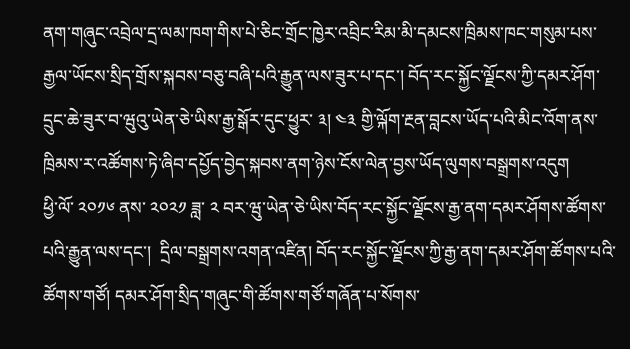ནག་གཞུང་འབྲེལ་དྲ་ལམ་ཁག་གིས་པེ་ཅིང་གྲོང་ཁྱེར་འབྲིང་རིམ་མི་དམངས་ཁྲིམས་ཁང་གསུམ་པས་རྒྱལ་ཡོངས་སྲིད་གྲོས་སྐབས་བཅུ་བཞི་པའི་རྒྱུན་ལས་ཟུར་པ་དང་། བོད་རང་སྐྱོང་ལྗོངས་ཀྱི་དམར་ཤོག་དྲུང་ཆེ་ཟུར་བ་ཝུའུ་ཡེན་ཅེ་ཡིས་རྒྱ་སྒོར་དུང་ཕྱུར་ ༣། ༤༣ གྱི་ལྐོག་རྔན་བླངས་ཡོད་པའི་མིང་འོག་ནས་ཁྲིམས་ར་འཚོགས་ཏེ་ཞིབ་དཔྱོད་བྱེད་སྐབས་ནག་ཉེས་ངོས་ལེན་བྱས་ཡོད་ལུགས་བསྒྲགས་འདུག
ཕྱི་ལོ་ ༢༠༡༦ ནས་ ༢༠༢༡ ཟླ་ ༢ བར་ཝུ་ཡེན་ཅེ་ཡིས་བོད་རང་སྐྱོང་ལྗོངས་རྒྱ་ནག་དམར་ཤོགས་ཚོགས་པའི་རྒྱུན་ལས་དང་།  དྲིལ་བསྒྲགས་འགན་འཛིན། བོད་རང་སྐྱོང་ལྗོངས་ཀྱི་རྒྱ་ནག་དམར་ཤོག་ཚོགས་པའི་ཚོགས་གཙོ། དམར་ཤོག་སྲིད་གཞུང་གི་ཚོགས་གཙོ་གཞོན་པ་སོགས་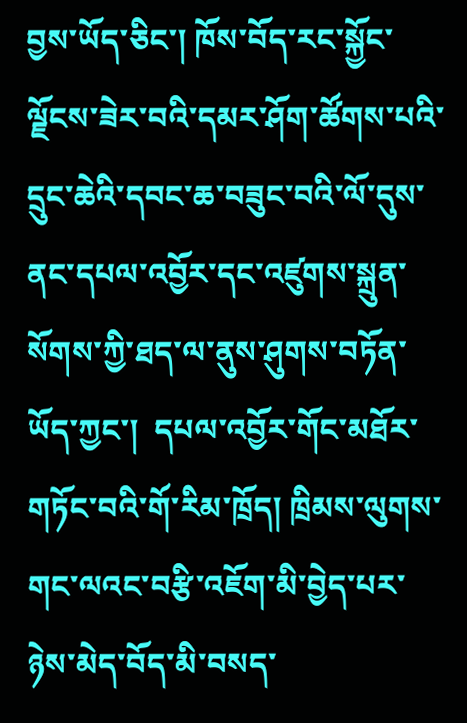བྱས་ཡོད་ཅིང་། ཁོས་བོད་རང་སྐྱོང་ལྗོངས་ཟེར་བའི་དམར་ཤོག་ཚོགས་པའི་དྲུང་ཆེའི་དབང་ཆ་བཟུང་བའི་ལོ་དུས་ནང་དཔལ་འབྱོར་དང་འཛུགས་སྐྲུན་སོགས་ཀྱི་ཐད་ལ་ནུས་ཤུགས་བཏོན་ཡོད་ཀྱང་།  དཔལ་འབྱོར་གོང་མཐོར་གཏོང་བའི་གོ་རིམ་ཁྲོད། ཁྲིམས་ལུགས་གང་ལའང་བརྩི་འཇོག་མི་བྱེད་པར་ཉེས་མེད་བོད་མི་བསད་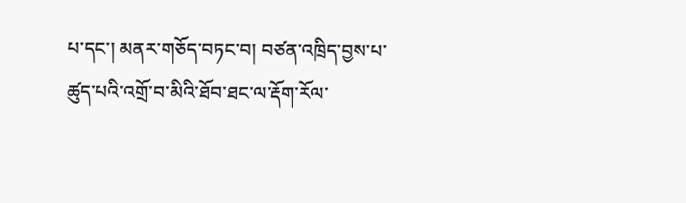པ་དང་། མནར་གཅོད་བཏང་བ། བཙན་འཁྲིད་བྱས་པ་ཚུད་པའི་འགྲོ་བ་མིའི་ཐོབ་ཐང་ལ་རྡོག་རོལ་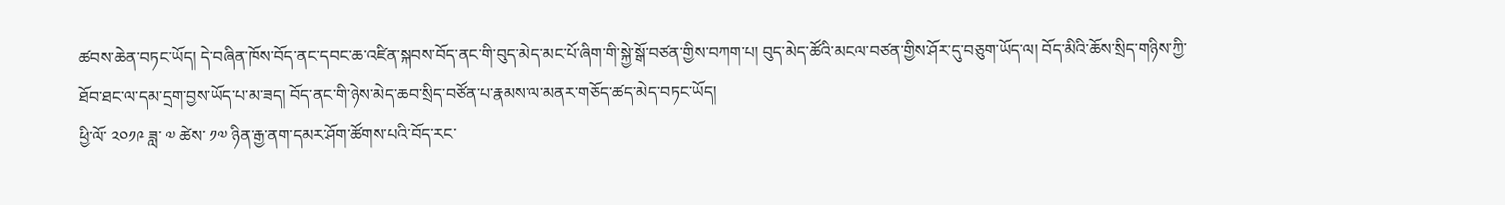ཚབས་ཆེན་བཏང་ཡོད། དེ་བཞིན་ཁོས་བོད་ནང་དབང་ཆ་འཛིན་སྐབས་བོད་ནང་གི་བུད་མེད་མང་པོ་ཞིག་གི་སྐྱེ་སྒོ་བཙན་གྱིས་བཀག་པ། བུད་མེད་ཚོའི་མངལ་བཙན་གྱིས་ཤོར་དུ་བཅུག་ཡོད་ལ། བོད་མིའི་ཆོས་སྲིད་གཉིས་ཀྱི་ཐོབ་ཐང་ལ་དམ་དྲག་བྱས་ཡོད་པ་མ་ཟད། བོད་ནང་གི་ཉེས་མེད་ཆབ་སྲིད་བཙོན་པ་རྣམས་ལ་མནར་གཅོད་ཚད་མེད་བཏང་ཡོད།
ཕྱི་ལོ་ ༢༠༡༩ ཟླ་ ༧ ཚེས་ ༡༧ ཉིན་རྒྱ་ནག་དམར་ཤོག་ཚོགས་པའི་བོད་རང་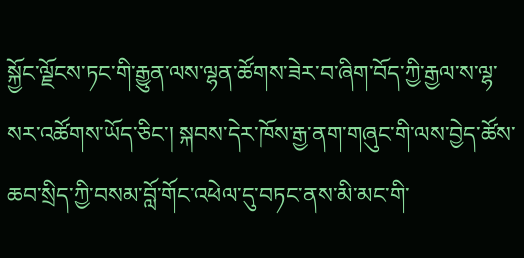སྐྱོང་ལྗོངས་ཏང་གི་རྒྱུན་ལས་ལྷན་ཚོགས་ཟེར་བ་ཞིག་བོད་ཀྱི་རྒྱལ་ས་ལྷ་སར་འཚོགས་ཡོད་ཅིང་། སྐབས་དེར་ཁོས་རྒྱ་ནག་གཞུང་གི་ལས་བྱེད་ཚོས་ཆབ་སྲིད་ཀྱི་བསམ་བློ་གོང་འཕེལ་དུ་བཏང་ནས་མི་མང་གི་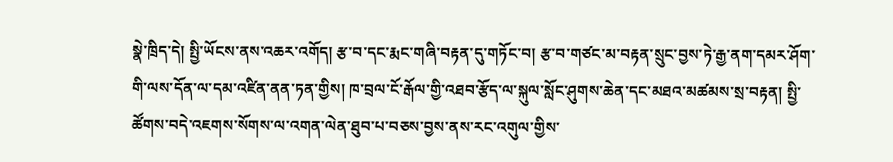སྣེ་ཁྲིད་དེ། སྤྱི་ཡོངས་ནས་འཆར་འགོད། རྩ་བ་དང་རྨང་གཞི་བརྟན་དུ་གཏོང་བ། རྩ་བ་གཙང་མ་བརྟན་སྲུང་བྱས་ཏེ་རྒྱ་ནག་དམར་ཤོག་གི་ལས་དོན་ལ་དམ་འཛིན་ནན་ཏན་གྱིས། ཁ་བྲལ་ངོ་རྒོལ་གྱི་འཐབ་རྩོད་ལ་སྐུལ་སློང་ཤུགས་ཆེན་དང་མཐའ་མཚམས་སྲ་བརྟན། སྤྱི་ཚོགས་བདེ་འཇགས་སོགས་ལ་འགན་ལེན་ཐུབ་པ་བཅས་བྱས་ནས་རང་འགུལ་གྱིས་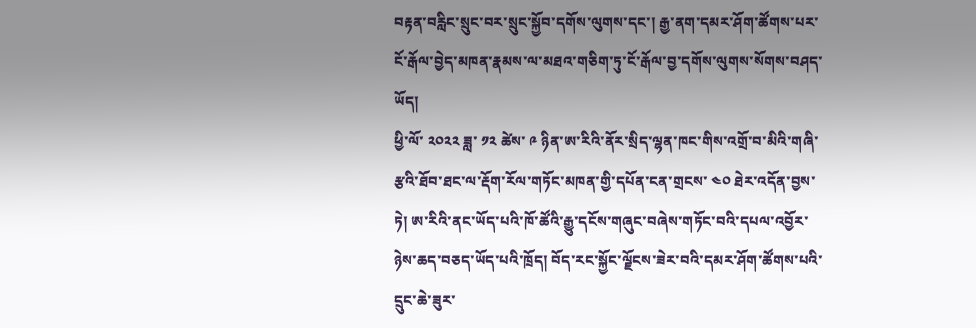བརྟན་བརླིང་སྲུང་བར་སྲུང་སྐྱོབ་དགོས་ལུགས་དང་། རྒྱ་ནག་དམར་ཤོག་ཚོགས་པར་ངོ་རྒོལ་བྱེད་མཁན་རྣམས་ལ་མཐའ་གཅིག་ཏུ་ངོ་རྒོལ་བྱ་དགོས་ལུགས་སོགས་བཤད་ཡོད།
ཕྱི་ལོ་ ༢༠༢༢ ཟླ་ ༡༢ ཚེས་ ༩ ཉིན་ཨ་རིའི་ནོར་སྲིད་ལྷན་ཁང་གིས་འགྲོ་བ་མིའི་གཞི་རྩའི་ཐོབ་ཐང་ལ་རྡོག་རོལ་གཏོང་མཁན་གྱི་དཔོན་ངན་གྲངས་ ༤༠ ཐེར་འདོན་བྱས་ཏེ། ཨ་རིའི་ནང་ཡོད་པའི་ཁོ་ཚོའི་རྒྱུ་དངོས་གཞུང་བཞེས་གཏོང་བའི་དཔལ་འབྱོར་ཉེས་ཆད་བཅད་ཡོད་པའི་ཁྲོད། བོད་རང་སྐྱོང་ལྗོངས་ཟེར་བའི་དམར་ཤོག་ཚོགས་པའི་དྲུང་ཆེ་ཟུར་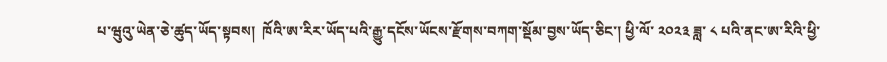པ་ཝུའུ་ཡེན་ཅེ་ཚུད་ཡོད་སྟབས།  ཁོའི་ཨ་རིར་ཡོད་པའི་རྒྱུ་དངོས་ཡོངས་རྫོགས་བཀག་སྡོམ་བྱས་ཡོད་ཅིང་། ཕྱི་ལོ་ ༢༠༢༣ ཟླ་ ༨ པའི་ནང་ཨ་རིའི་ཕྱི་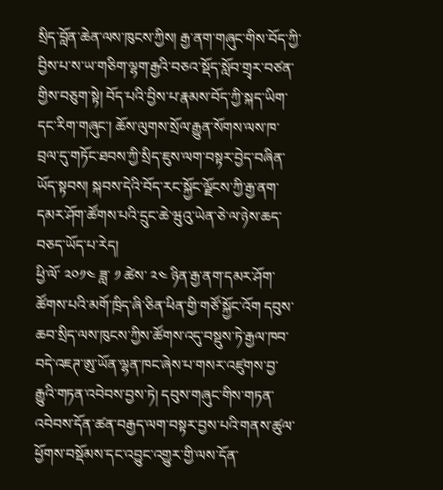སྲིད་བློན་ཆེན་ལས་ཁུངས་ཀྱིས། རྒྱ་ནག་གཞུང་གིས་བོད་ཀྱི་བྱིས་པ་ས་ཡ་གཅིག་ལྷག་རྒྱའི་བཅའ་སྡོད་སློབ་གྲྭར་བཙན་གྱིས་བཅུག་སྟེ། བོད་པའི་བྱིས་པ་རྣམས་བོད་ཀྱི་སྐད་ཡིག་དང་རིག་གཞུང་། ཆོས་ལུགས་སྲོལ་རྒྱུན་སོགས་ལས་ཁ་བྲལ་དུ་གཏོང་ཐབས་ཀྱི་སྲིད་ཇུས་ལག་བསྟར་བྱེད་བཞིན་ཡོད་སྟབས། སྐབས་དེའི་བོད་རང་སྐྱོང་ལྗོངས་ཀྱི་རྒྱ་ནག་དམར་ཤོག་ཚོགས་པའི་དྲུང་ཆེ་ཝུའུ་ཡེན་ཅེ་ལ་ཉེས་ཆད་བཅད་ཡོད་པ་རེད།
ཕྱི་ལོ་ ༢༠༡༤ ཟླ་ ༡ ཚེས་ ༢༤ ཉིན་རྒྱ་ནག་དམར་ཤོག་ཚོགས་པའི་མགོ་ཁྲིད་ཞི་ཅིན་ཕིན་གྱི་གཙོ་སྐྱོང་འོག དབུས་ཆབ་སྲིད་ལས་ཁུངས་ཀྱིས་ཚོགས་འདུ་བསྡུས་ཏེ་རྒྱལ་ཁབ་བདེ་འཇཊ་ཨུ་ཡོན་ལྷན་ཁང་ཞེས་པ་གསར་འཛུགས་བྱ་རྒྱུའི་གཏན་འབེབས་བྱས་ཏེ། དབུས་གཞུང་གིས་གཏན་འབེབས་དོན་ཚན་བརྒྱད་ལག་བསྟར་བྱས་པའི་གནས་ཚུལ་ཕྱོགས་བསྡོམས་དང་འབྱུང་འགྱུར་གྱི་ལས་དོན་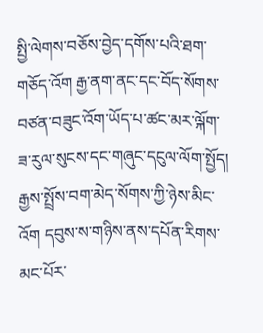སྤྱི་ལེགས་བཅོས་བྱེད་དགོས་པའི་ཐག་གཅོད་འོག རྒྱ་ནག་ནང་དང་བོད་སོགས་བཙན་བཟུང་འོག་ཡོད་པ་ཚང་མར་ལྐོག་ཟ་རུལ་སུངས་དང་གཞུང་དངུལ་ལོག་སྤྱོད། རྒྱས་སྤྲོས་བག་མེད་སོགས་ཀྱི་ཉེས་མིང་འོག དབུས་ས་གཉིས་ནས་དཔོན་རིགས་མང་པོར་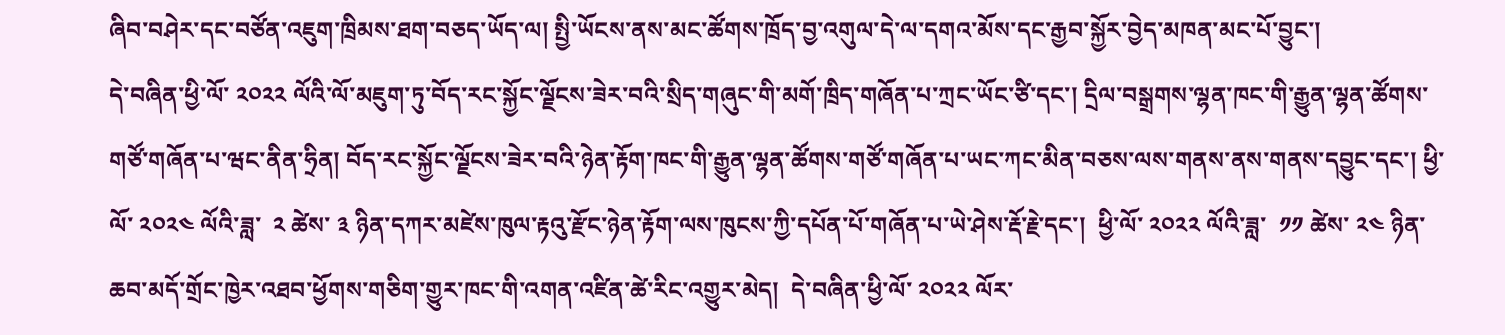ཞིབ་བཤེར་དང་བཙོན་འཇུག་ཁྲིམས་ཐག་བཅད་ཡོད་ལ། སྤྱི་ཡོངས་ནས་མང་ཚོགས་ཁྲོད་བྱ་འགུལ་དེ་ལ་དགའ་མོས་དང་རྒྱབ་སྐྱོར་བྱེད་མཁན་མང་པོ་བྱུང་།
དེ་བཞིན་ཕྱི་ལོ་ ༢༠༢༢ ལོའི་ལོ་མཇུག་ཏུ་བོད་རང་སྐྱོང་ལྗོངས་ཟེར་བའི་སྲིད་གཞུང་གི་མགོ་ཁྲིད་གཞོན་པ་ཀྲང་ཡོང་ཙི་དང་། དྲིལ་བསྒྲགས་ལྷན་ཁང་གི་རྒྱུན་ལྷན་ཚོགས་གཙོ་གཞོན་པ་ཝང་ནིན་ཧྲིན། བོད་རང་སྐྱོང་ལྗོངས་ཟེར་བའི་ཉེན་རྟོག་ཁང་གི་རྒྱུན་ལྷན་ཚོགས་གཙོ་གཞོན་པ་ཡང་ཀང་མིན་བཅས་ལས་གནས་ནས་གནས་དབྱུང་དང་། ཕྱི་ལོ་ ༢༠༢༤ ལོའི་ཟླ་  ༢ ཚེས་ ༣ ཉིན་དཀར་མཛེས་ཁུལ་རྟའུ་རྫོང་ཉེན་རྟོག་ལས་ཁུངས་ཀྱི་དཔོན་པོ་གཞོན་པ་ཡེ་ཤེས་རྡོ་རྗེ་དང་།  ཕྱི་ལོ་ ༢༠༢༢ ལོའི་ཟླ་  ༡༡ ཚེས་ ༢༤ ཉིན་ཆབ་མདོ་གྲོང་ཁྱེར་འཐབ་ཕྱོགས་གཅིག་གྱུར་ཁང་གི་འགན་འཛིན་ཚེ་རིང་འགྱུར་མེད།  དེ་བཞིན་ཕྱི་ལོ་ ༢༠༢༢ ལོར་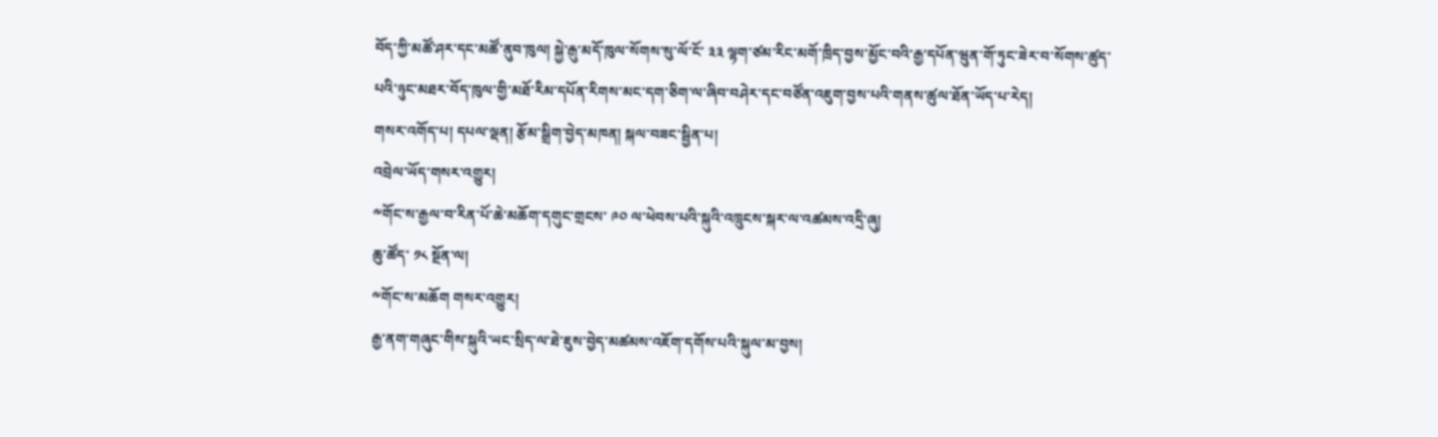བོད་ཀྱི་མཚོ་ཤར་དང་མཚོ་ནུབ་ཁུལ། སྐྱེ་རྒུ་མདོ་ཁུལ་སོགས་སུ་ལོ་ངོ་ ༣༣ ལྷག་ཙམ་རིང་མགོ་ཁྲིད་བྱས་མྱོང་བའི་རྒྱ་དཔོན་ཝུན་གོ་ཏུང་ཟེར་བ་སོགས་ཚུད་པའི་ཉུང་མཐར་བོད་ཁུལ་གྱི་མཐོ་རིམ་དཔོན་རིགས་མང་དག་ཅིག་ལ་ཞིབ་བཤེར་དང་བཙོན་འཇུག་བྱས་པའི་གནས་ཚུལ་ཐོན་ཡོད་པ་རེད།
གསར་འགོད་པ། དཔལ་ལྡན། རྩོམ་སྒྲིག་བྱེད་མཁན། སྐལ་བཟང་སྦྱིན་པ།
འབྲེལ་ཡོད་གསར་འགྱུར།
༸གོང་ས་རྒྱལ་བ་རིན་པོ་ཆེ་མཆོག་དགུང་གྲངས་ ༩༠ ལ་ཕེབས་པའི་སྐུའི་འཁྲུངས་སྐར་ལ་འཚམས་འདྲི་ཞུ།
ཆུ་ཚོད་ ༡༨ སྔོན་ལ།
༸གོང་ས་མཆོག གསར་འགྱུར།
རྒྱ་ནག་གཞུང་གིས་སྐུའི་ཡང་སྲིད་ལ་ཐེ་ཇུས་བྱེད་མཚམས་འཇོག་དགོས་པའི་སྐུལ་མ་བྱས།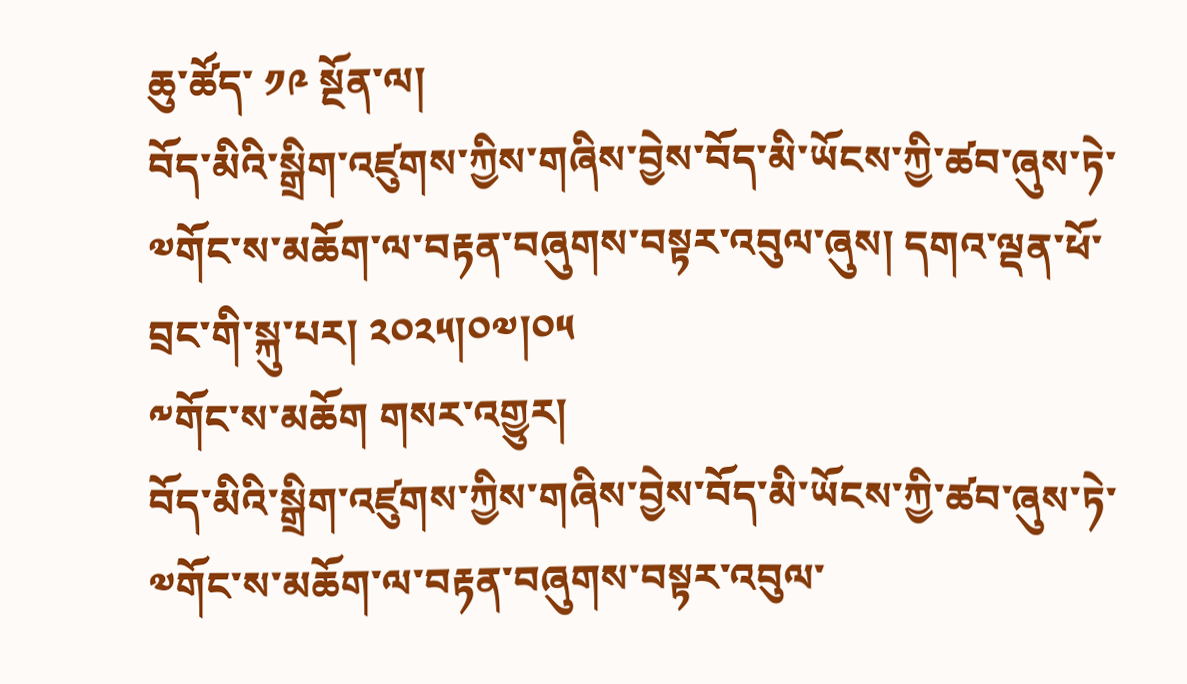ཆུ་ཚོད་ ༡༩ སྔོན་ལ།
བོད་མིའི་སྒྲིག་འཛུགས་ཀྱིས་གཞིས་བྱེས་བོད་མི་ཡོངས་ཀྱི་ཚབ་ཞུས་ཏེ་༧གོང་ས་མཆོག་ལ་བརྟན་བཞུགས་བསྟར་འབུལ་ཞུས། དགའ་ལྡན་ཕོ་བྲང་གི་སྐུ་པར། ༢༠༢༥།༠༧།༠༥
༸གོང་ས་མཆོག གསར་འགྱུར།
བོད་མིའི་སྒྲིག་འཛུགས་ཀྱིས་གཞིས་བྱེས་བོད་མི་ཡོངས་ཀྱི་ཚབ་ཞུས་ཏེ་༧གོང་ས་མཆོག་ལ་བརྟན་བཞུགས་བསྟར་འབུལ་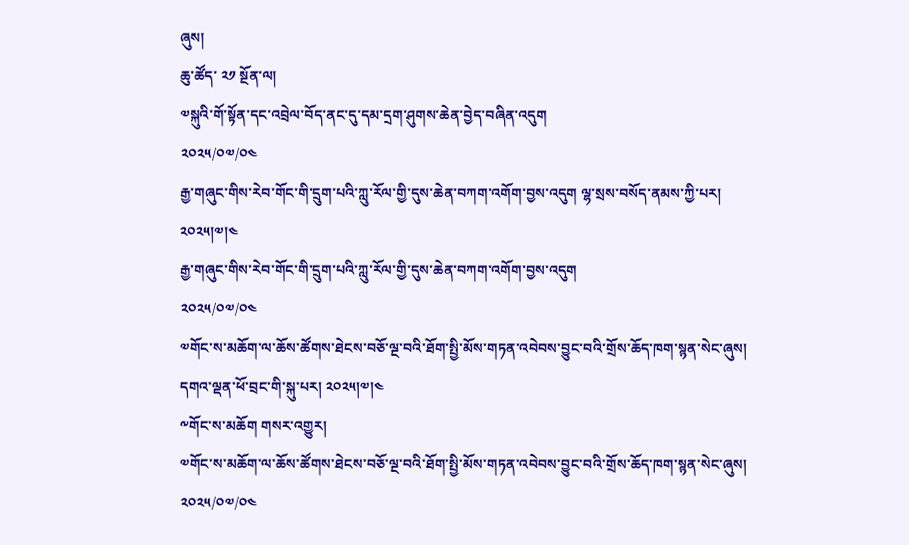ཞུས།
ཆུ་ཚོད་ ༢༡ སྔོན་ལ།
༧སྐུའི་གོ་སྟོན་དང་འབྲེལ་བོད་ནང་དུ་དམ་དྲག་ཤུགས་ཆེན་བྱེད་བཞིན་འདུག
༢༠༢༥/༠༧/༠༤
རྒྱ་གཞུང་གིས་རེབ་གོང་གི་དྲུག་པའི་ཀླུ་རོལ་གྱི་དུས་ཆེན་བཀག་འགོག་བྱས་འདུག ལྷ་སྲས་བསོད་ནམས་ཀྱི་པར། ༢༠༢༥།༧།༤
རྒྱ་གཞུང་གིས་རེབ་གོང་གི་དྲུག་པའི་ཀླུ་རོལ་གྱི་དུས་ཆེན་བཀག་འགོག་བྱས་འདུག
༢༠༢༥/༠༧/༠༤
༧གོང་ས་མཆོག་ལ་ཆོས་ཚོགས་ཐེངས་བཅོ་ལྔ་བའི་ཐོག་སྤྱི་མོས་གཏན་འབེབས་བྱུང་བའི་གྲོས་ཆོད་ཁག་སྙན་སེང་ཞུས། དགའ་ལྡན་ཕོ་བྲང་གི་སྐུ་པར། ༢༠༢༥།༧།༤
༸གོང་ས་མཆོག གསར་འགྱུར།
༧གོང་ས་མཆོག་ལ་ཆོས་ཚོགས་ཐེངས་བཅོ་ལྔ་བའི་ཐོག་སྤྱི་མོས་གཏན་འབེབས་བྱུང་བའི་གྲོས་ཆོད་ཁག་སྙན་སེང་ཞུས།
༢༠༢༥/༠༧/༠༤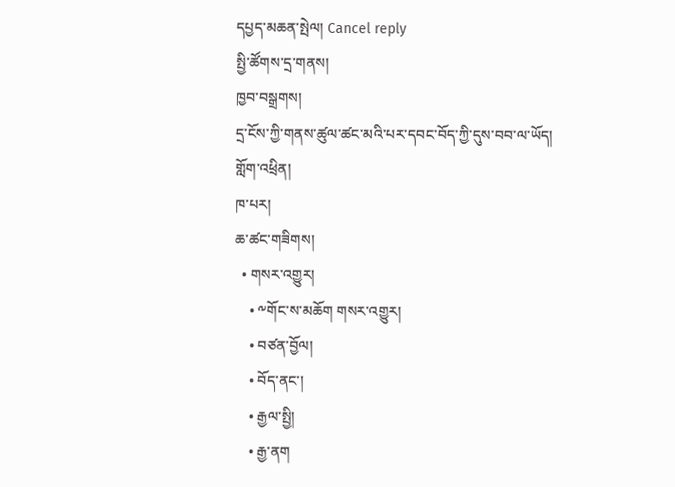དཔྱད་མཆན་སྤེལ། Cancel reply
སྤྱི་ཚོགས་དྲ་གནས།
ཁྱབ་བསྒྲགས།
དྲ་ངོས་ཀྱི་གནས་ཚུལ་ཚང་མའི་པར་དབང་བོད་ཀྱི་དུས་བབ་ལ་ཡོད།
གློག་འཕྲིན།
ཁ་པར།
ཆ་ཚང་གཟིགས།
  • གསར་འགྱུར།
    • ༸གོང་ས་མཆོག གསར་འགྱུར།
    • བཙན་བྱོལ།
    • བོད་ནང་།
    • རྒྱལ་སྤྱི།
    • རྒྱ་ནག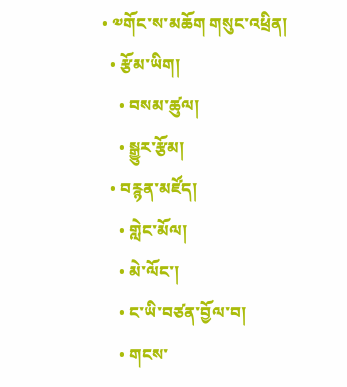• ༧གོང་ས་མཆོག གསུང་འཕྲིན།
  • རྩོམ་ཡིག།
    • བསམ་ཚུལ།
    • སྒྱུར་རྩོམ།
  • བརྙན་མཛོད།
    • གླེང་མོལ།
    • མེ་ལོང་།
    • ང་ཡི་བཙན་བྱོལ་བ།
    • གངས་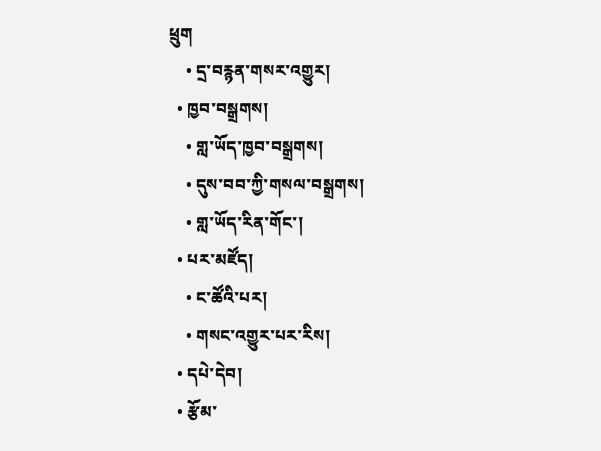ཕྲུག
    • དྲ་བརྙན་གསར་འགྱུར།
  • ཁྱབ་བསྒྲགས།
    • གླ་ཡོད་ཁྱབ་བསྒྲགས།
    • དུས་བབ་ཀྱི་གསལ་བསྒྲགས།
    • གླ་ཡོད་རིན་གོང་།
  • པར་མཛོད།
    • ང་ཚོའི་པར།
    • གསང་འགྱུར་པར་རིས།
  • དཔེ་དེབ།
  • རྩོམ་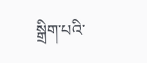སྒྲིག་པའི་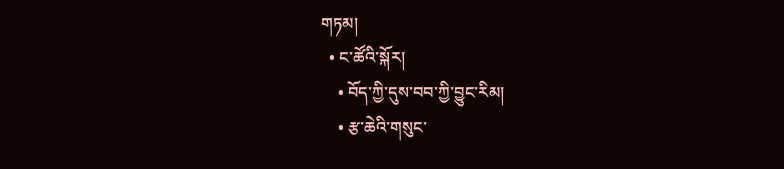གཏམ།
  • ང་ཚོའི་སྐོར།
    • བོད་ཀྱི་དུས་བབ་ཀྱི་བྱུང་རིམ།
    • རྩ་ཆེའི་གསུང་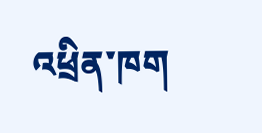འཕྲིན་ཁག